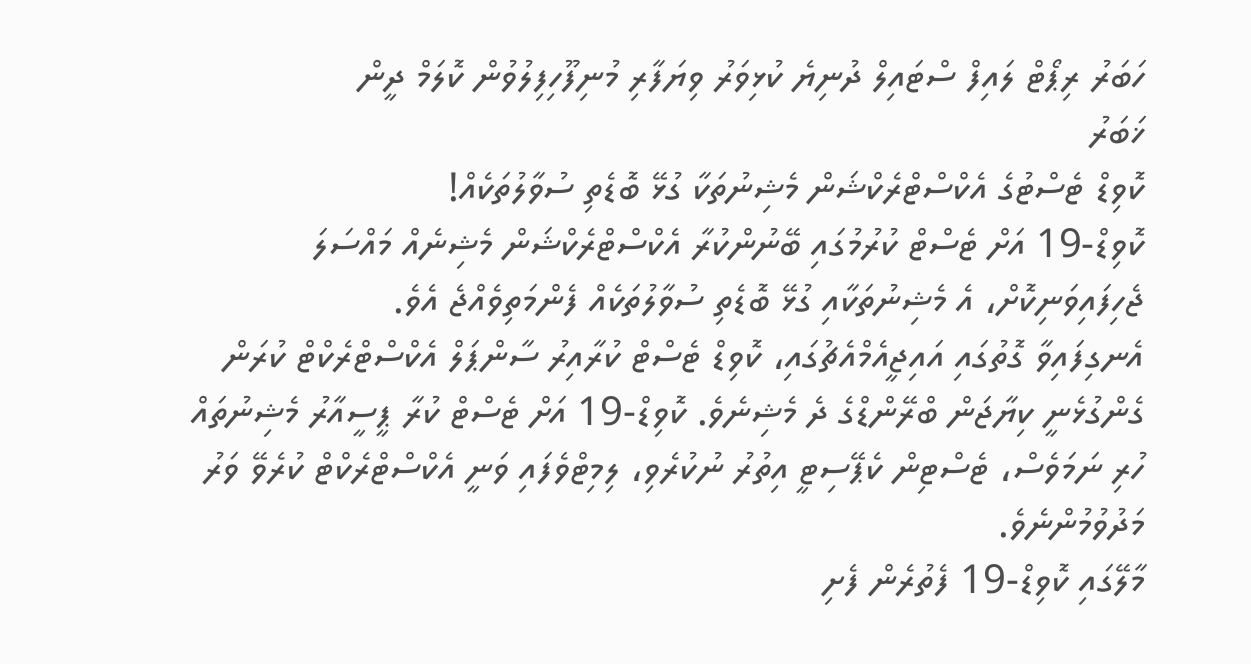ހަބަރު ރިޕޯޓް ލައިފް ސްޓައިލް ދުނިޔެ ކުޅިވަރު ވިޔަފާރި މުނިފޫހިފިލުވުން ކޮލަމް ދީން
ޚަބަރު
ކޮވިޑް ޓެސްޓުގެ އެކްސްޓްރެކްޝަން މެޝިނުތަކާ ގުޅޭ ބޮޑެތި ސުވާލުތަކެއް!
ކޮވިޑް-19 އަށް ޓެސްޓް ކުރުމުގައި ބޭނުންކުރާ އެކްސްޓްރެކްޝަން މެޝިނެއް މައްސަލަ ޖެހިފައިވަނިކޮށް، އެ މެޝިނުތަކާއި ގުޅޭ ބޮޑެތި ސުވާލުތަކެއް ފެންމަތިވެއްޖެ އެވެ.
އެނގިފައިވާ ގޮތުގައި އައިޖީއެމްއެޗުގައި، ކޮވިޑް ޓެސްޓް ކުރާއިރު ސާންޕަލް އެކްސްޓްރެކްޓް ކުރަން ގެންގުޅެނީ ކިޔާޖަން ބްރޭންޑްގެ ދެ މެޝިނެވެ. ކޮވިޑް-19 އަށް ޓެސްޓް ކުރާ ޕީސީއާރު މެޝިނުތައް ހުރި ނަމަވެސް، ޓެސްޓިން ކެޕޭސިޓީ އިތުރު ނުކުރެވި، ލިމިޓްވެފައި ވަނީ އެކްސްޓްރެކްޓް ކުރެވޭ ވަރު މަދުވުމުންނެވެ.
މާލޭގައި ކޮވިޑް-19 ފެތުރެން ފެށި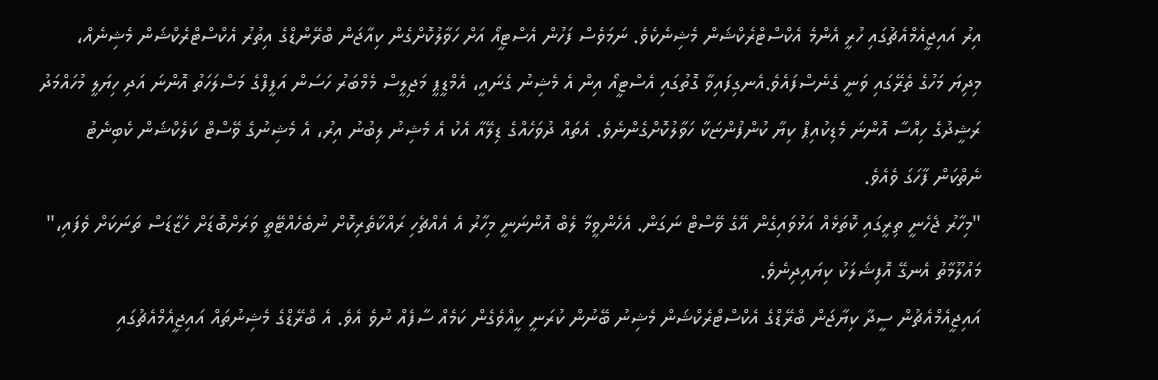އިރު އައިޖީއެމްއެޗުގައި ހުރީ އެންމެ އެކްސްޓްރެކްޝަން މެޝިނެކެވެ. ނަމަވެސް ފަހުން އެސްޓީއޯ އަށް ހަވާލުކޮށްގެން ކިއާޖަން ބްރޭންޑްގެ އިތުރު އެކްސްޓްރެކްޝަން މެޝިނެއް، މިދިޔަ މަހުގެ ތެރޭގައި ވަނީ ގެނެސްފައެވެ.އެނގިފައިވާ ގޮތުގައި އެސްޓީއޯ އިން އެ މެޝިނު ގެނައީ، އެމްޑީޕީ މަޖިލީސް މެމްބަރު ހަސަން އަފީފްގެ މަސްލަހަތު އޮންނަ އަދި ހިޔަލީ މުހައްމަދު ރަޝީދުގެ ހިއްސާ އޮންނަ މެޑިކުއިޕް ކިޔާ ކުންފުންޏަކާ ހަވާލުކޮށްގެންނެވެ. އެތައް ދުވަހެއްގެ ޑިލޭއާ އެކު އެ މެޝިނު ލިބުނު އިރު، އެ މެޝިނުގެ ވޭސްޓް ކަލެކްޝަން ކެބިނެޓު ނެތްކަން ފާހަގަ ވެއެވެ.
"މިހާރު ޖެހެނީ ތިރީގައި ކޮތަޅެއް އަޅުވައިގެން އޭގެ ވޭސްޓް ނަގަން. އެހެންވީމާ ލެބް އޮންނަނީ މިހާރު އެ އެއްޗެހި ރައްކާތެރިކޮށް ނުބެހެއްޓޭތީ ވަރަށްބޮޑަށް ހެޒާޑަސް ތަނަކަށް ވެފައި،" މައުލޫމާތު އެނގޭ އޮފިޝަލަކު ކިޔައިދިނެވެ.
އައިޖީއެމްއެޗުން ސީދާ ކިޔާޖަން ބްރޭޑްގެ އެކްސްޓްރެކްޝަން މެޝިނު ބޭނުން ކުރަނީ ކީއްވެގެން ކަމެއް ސާފެއް ނުވެ އެވެ. އެ ބްރޭޑްގެ މެޝިނުތައް އައިޖީއެމްއެޗުގައި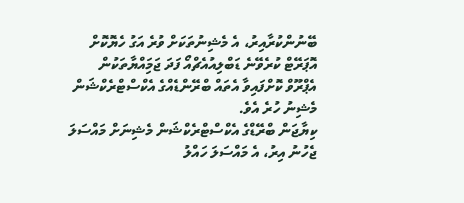ބޭނުންކުރާއިރު، އެ މެޝިނުތަކަށް ވުރެ އަގު ހެޔޮކޮށް އޮޕަރޭޓް ކުރެވޭނެ ޑަބްލިއުއެޗްއޯ ފަދަ ޖަމިައްޔާތަކުން އެޕްރޫވް ކޮށްފައިވާ އެތައް ބްރޭންޑެއްގެ އެކްސްޓްރެކްޝަން މެޝިނު ހުރެ އެވެ.
ކިޔާޖަން ބްރޭޑްގެ އެކްސްޓްރެކްޝަން މެޝިނަށް މައްސަލަ ޖެހުނު އިރު، އެ މައްސަލަ ހައްލު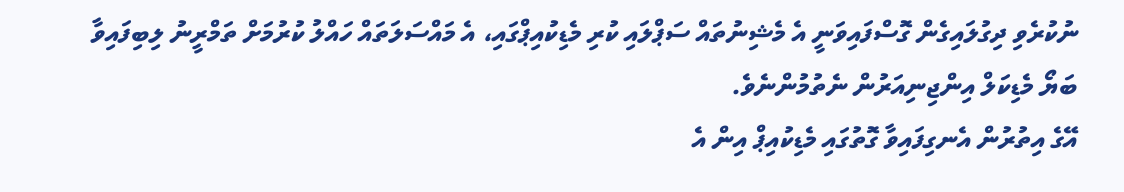ނުކުރެވި ދިގުލައިގެން ގޮސްފައިވަނީ އެ މެޝިނުތައް ސަޕްލައި ކުރި މެޑިކުއިޕްގައި، އެ މައްސަލަތައް ހައްލު ކުރުމަށް ތަމްރީނު ލިބިފައިވާ ބަޔޯ މެޑިކަލް އިންޖިނިއަރުން ނެތުމުންނެވެ.
އޭގެ އިތުރުން އެނގިފައިވާ ގޮތުގައި މެޑިކުއިޕް އިން އެ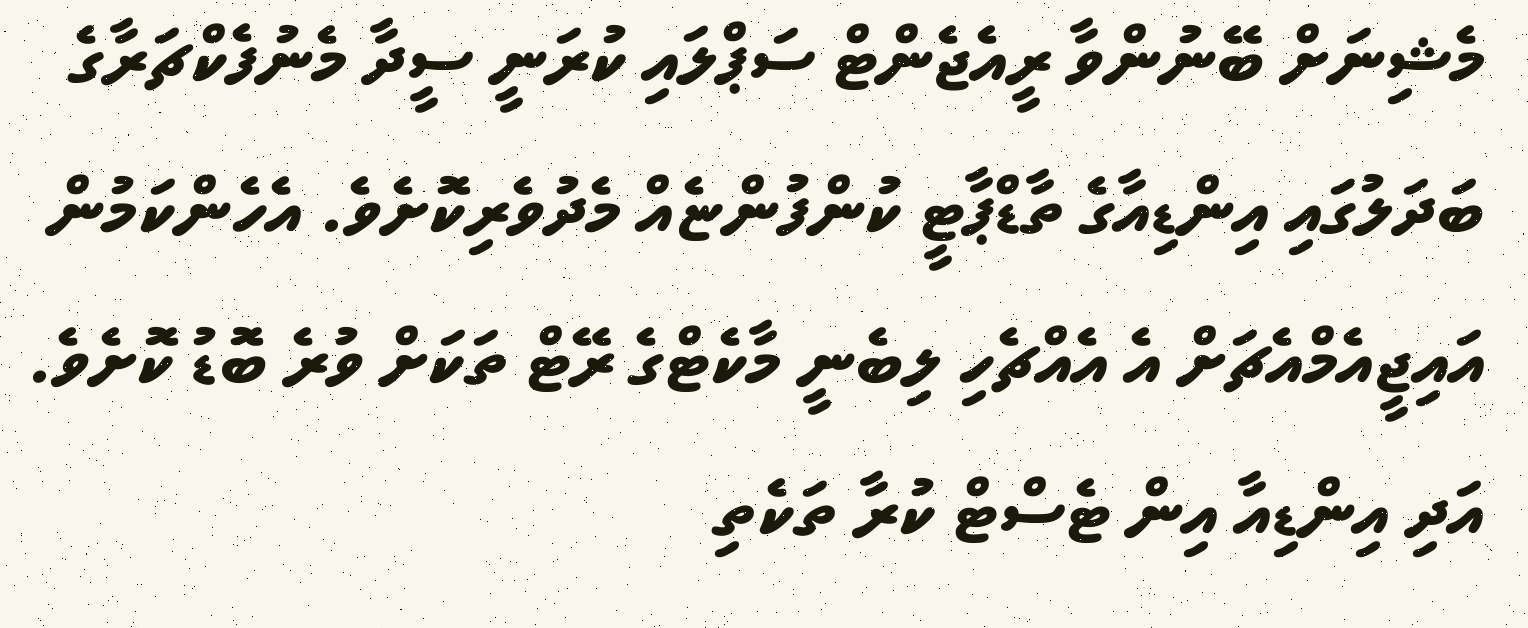މެޝިނަށް ބޭނުންވާ ރީއެޖެންޓް ސަޕްލައި ކުރަނީ ސީދާ މެނުފެކްޗަރާގެ ބަދަލުގައި އިންޑިއާގެ ތާޑްޕާޓީ ކުންފުންޏެއް މެދުވެރިކޮށެވެ. އެހެންކަމުން އައިޖީއެމްއެޗަށް އެ އެއްޗެހި ލިބެނީ މާކެޓްގެ ރޭޓް ތަކަށް ވުރެ ބޮޑު ކޮށެވެ. އަދި އިންޑިއާ އިން ޓެސްޓް ކުރާ ތަކެތި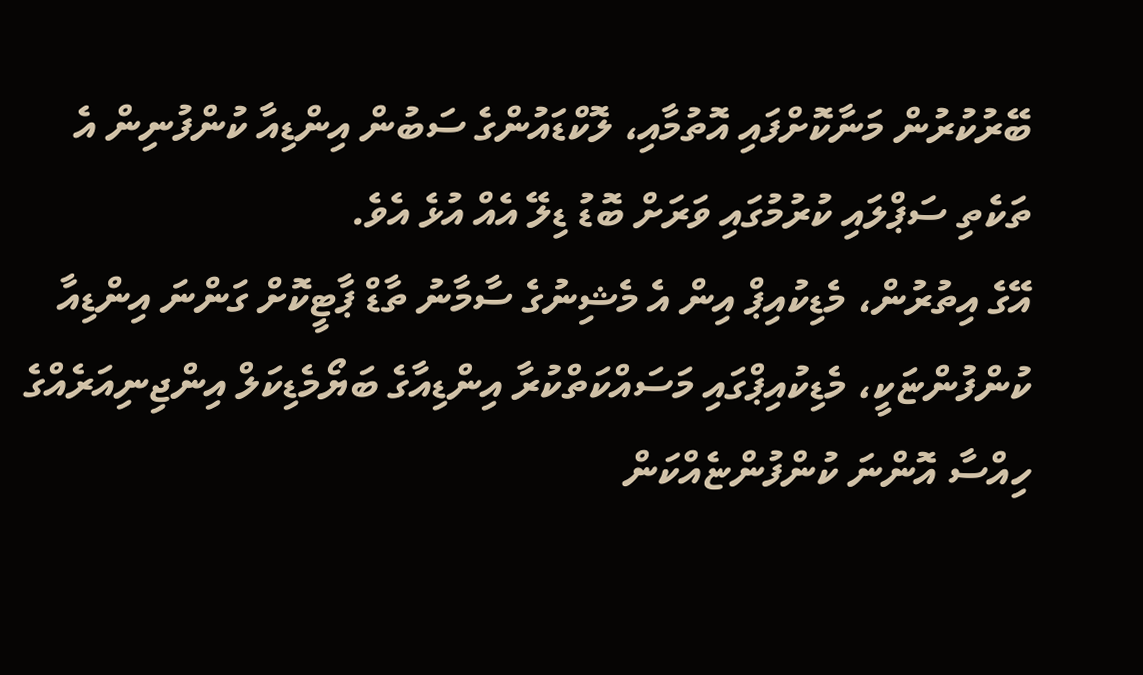ބޭރުކުރުން މަނާކޮށްފައި އޮތުމާއި، ލޮކްޑައުންގެ ސަބުން އިންޑިއާ ކުންފުނިން އެ ތަކެތި ސަޕްލައި ކުރުމުގައި ވަރަށް ބޮޑު ޑިލޭ އެއް އުޅެ އެވެ.
އޭގެ އިތުރުން، މެޑިކުއިޕް އިން އެ މެޝިނުގެ ސާމާނު ތާޑް ޕާޓީކޮށް ގަންނަ އިންޑިއާ ކުންފުންޏަކީ، މެޑިކުއިޕްގައި މަސައްކަތްކުރާ އިންޑިއާގެ ބަޔޯމެޑިކަލް އިންޖިނިއަރެއްގެ ހިއްސާ އޮންނަ ކުންފުންޏެއްކަން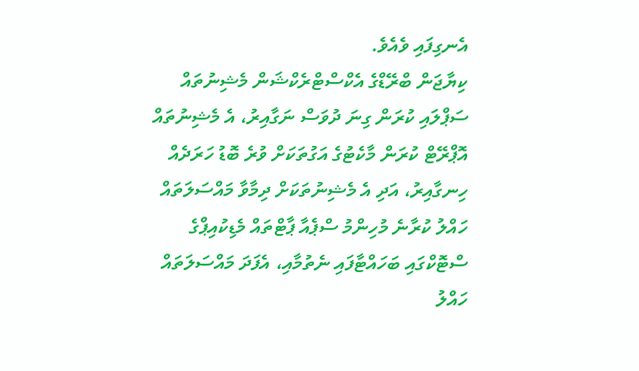އެނގިފައި ވެއެވެ.
ކިޔާޖަން ބްރޭޑްގެ އެކްސްޓްރެކްޝަން މެޝިނުތައް ސަޕްލައި ކުރަން ގިނަ ދުވަސް ނަގާއިރު، އެ މެޝިނުތައް އޮޕްރޭޓް ކުރަން މާކެޓުގެ އަގުތަކަށް ވުރެ ބޮޑު ހަރަދެއް ހިނގާއިރު، އަދި އެ މެޝިނުތަކަށް ދިމާވާ މައްސަލަތައް ހައްލު ކުރާނެ މުހިންމު ސްޕެއާ ޕާޓްތައް މެޑިކުއިޕްގެ ސްޓޮކްގައި ބަހައްޓާފައި ނެތުމާއި، އެފަދަ މައްސަލަތައް ހައްލު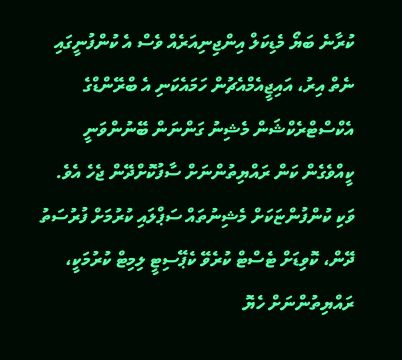ކުރާނެ ބަޔޯ މެޑިކަލް އިންޖިނިއަރެއް ވެސް އެ ކުންފުނީގައި ނެތް އިރު، އައިޖީއެމްއެޗުން ހަމައެކަނި އެ ބްރޭންޑްގެ އެކްސްޓްރެކްޝަން މެޝިނު ގަންނަން ބޭނުންވަނީ ކީއްވެގެން ކަން ރައްޔިތުންނަށް ސާފުކޮށްދޭން ޖެހެ އެވެ.
ވަކި ކުންފުންޏަކަށް މެޝިނުތައް ސަޕްލައި ކުރުމަށް ފުރުސަތު ދޭން، ކޮވިޑަށް ޓެސްޓް ކުރެވޭ ކެޕޭސިޓީ ލިމިޓް ކުރުމަކީ، ރައްޔިތުންނަށް ހެޔޮ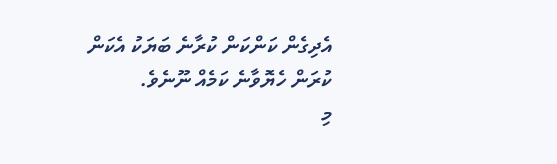އެދިގެން ކަންކަން ކުރާނެ ބަޔަކު އެކަން ކުރަން ހެޔޮވާނެ ކަމެއް ނޫނެވެ.
މި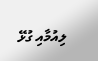ލިއުމާއި ގުޅޭ